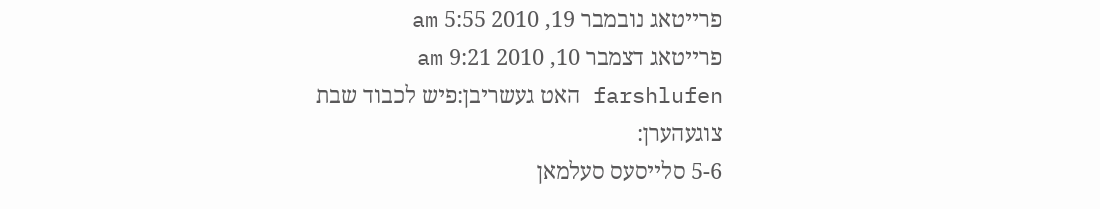פרייטאג נובמבר 19, 2010 5:55 am
פרייטאג דצמבר 10, 2010 9:21 am
farshlufen האט געשריבן:פיש לכבוד שבת
צוגעהערן:
5-6 סלייסעס סעלמאן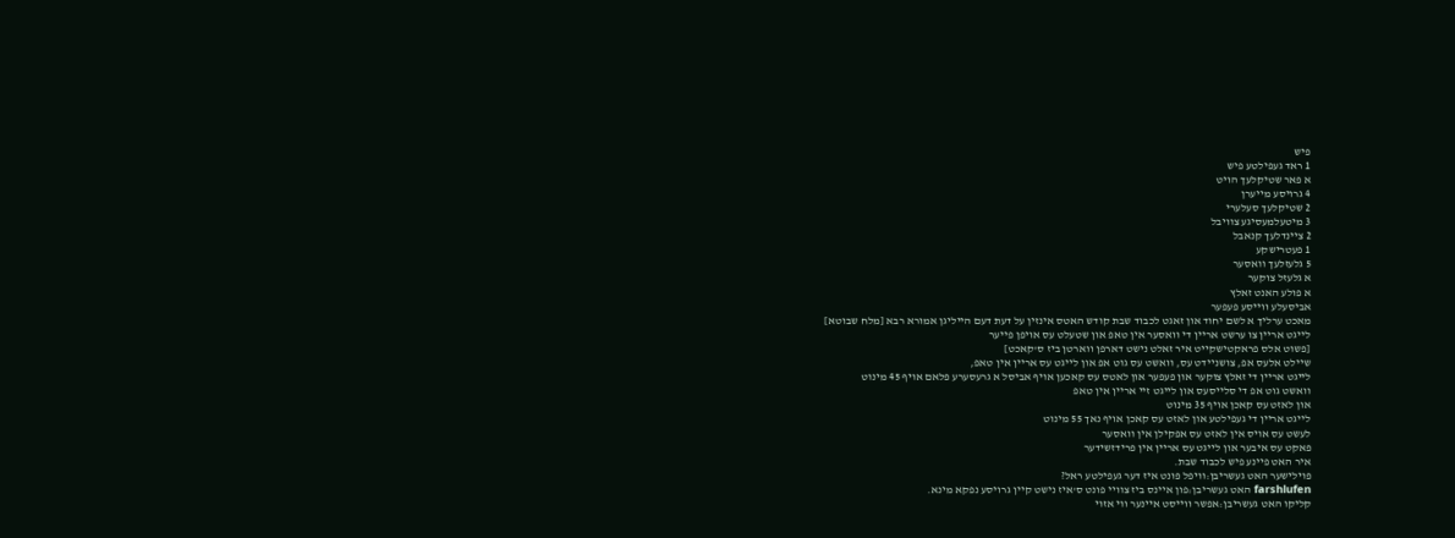פיש
1 ראד געפילטע פיש
א פאר שטיקלעך הויט
4 גרויסע מייערן
2 שטיקלעך סעלערי
3 מיטעלמעסיגע צוויבל
2 ציינדלעך קנאבל
1 פעטרישקע
5 גלעזלעך וואסער
א גלעזל צוקער
א פולע האנט זאלץ
אביסעלע ווייסע פעפער
מאכט ערליך א לשם יחוד און זאגט לכבוד שבת קודש האטס אינזין על דעת דעם הייליגן אמורא רבא [מלח שבוטא]
לייגט אריין צו ערשט אריין די וואסער אין טאפ און שטעלט עס אויפן פייער
[פשוט אלס פראקטישקייט איר זאלט נישט דארפן ווארטן ביז ס'קאכט]
שיילט אלעס אפ, צושניידט עס, וואשט עס גוט אפ און לייגט עס אריין אין טאפ,
לייגט אריין די זאלץ צוקער און פעפער און לאטס עס קאכען אויף אביסל א גרעסערע פלאם אויף 45 מינוט
וואשט גוט אפ די סלייסעס און לייגט זיי אריין אין טאפ
און לאזט עס קאכן אויף 35 מינוט
לייגט אריין די געפילטע און לאזט עס קאכן אויף נאך 55 מינוט
לעשט עס אויס אין לאזט עס אפקילן אין וואסער
פאקט עס איבער און לייגט עס אריין אין פרידזשידער
איר האט פיינע פיש לכבוד שבת.
פוילישער האט געשריבן:וויפל פונט איז דער געפילטע ראל?
farshlufen האט געשריבן:פון איינס ביז צוויי פונט ס'איז נישט קיין גרויסע נפקא מינא.
קליקו האט געשריבן:אפשר ווייסט איינער ווי אזוי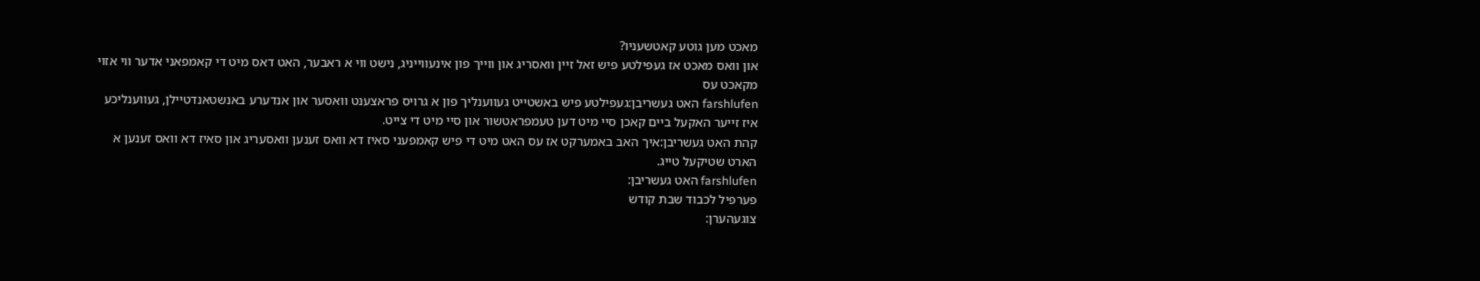מאכט מען גוטע קאטשעניו?
און וואס מאכט אז געפילטע פיש זאל זיין וואסריג און ווייך פון אינעווייניג, נישט ווי א ראבער, האט דאס מיט די קאמפאני אדער ווי אזוי מקאכט עס
farshlufen האט געשריבן:געפילטע פיש באשטייט געווענליך פון א גרויס פראצענט וואסער און אנדערע באנשטאנדטיילן, געווענליכע איז זייער האקעל ביים קאכן סיי מיט דען טעמפראטשור און סיי מיט די צייט.
קהת האט געשריבן:איך האב באמערקט אז עס האט מיט די פיש קאמפעני סאיז דא וואס זענען וואסעריג און סאיז דא וואס זענען א הארט שטיקעל טייג.
farshlufen האט געשריבן:
פערפיל לכבוד שבת קודש
צוגעהערן: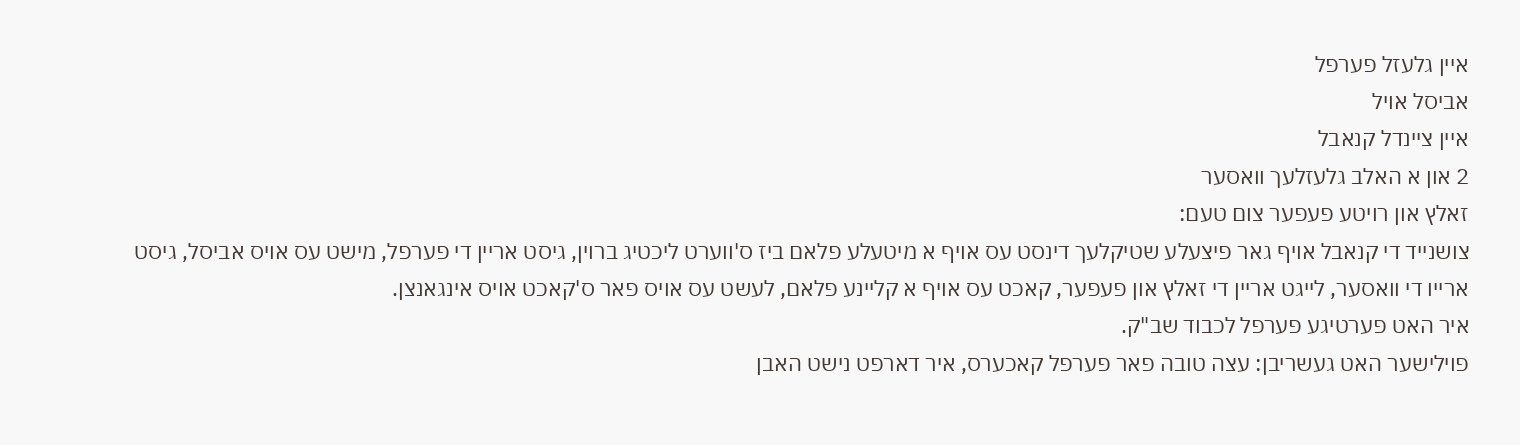איין גלעזל פערפל
אביסל אויל
איין ציינדל קנאבל
2 און א האלב גלעזלעך וואסער
זאלץ און רויטע פעפער צום טעם:
צושנייד די קנאבל אויף גאר פיצעלע שטיקלעך דינסט עס אויף א מיטעלע פלאם ביז ס'ווערט ליכטיג ברוין, גיסט אריין די פערפל, מישט עס אויס אביסל, גיסט ארייו די וואסער, לייגט אריין די זאלץ און פעפער, קאכט עס אויף א קליינע פלאם, לעשט עס אויס פאר ס'קאכט אויס אינגאנצן.
איר האט פערטיגע פערפל לכבוד שב"ק.
פוילישער האט געשריבן: עצה טובה פאר פערפל קאכערס, איר דארפט נישט האבן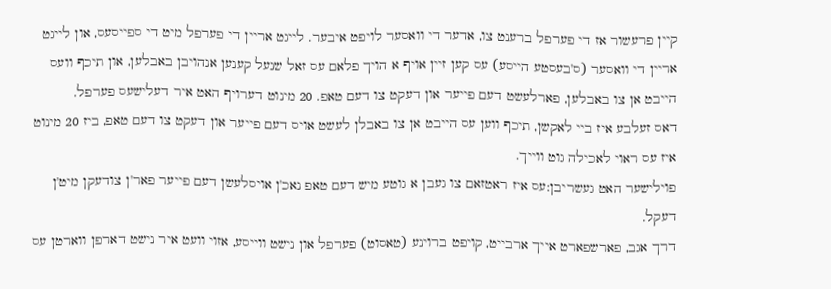קיין פרעשור אז די פערפל ברענט צו, אדער די וואסער לויפט איבער. לייגט אריין די פערפל מיט די ספייסעס, און לייגט אריין די וואסער (ס'בעסטע הייסע) עס קען זיין אויף א הויך פלאם עס זאל שנעל קענען אנהויבן באבלען, און תיכף וועס הייבט אן צו באבלען, פארלעשט דעם פייער און דעקט צו דעם טאפ. 20 מינוט דערויף האט איר דעלישעס פערפל.
דאס זעלבע איז ביי לאקשן, תיכף ווען עס הייבט אן צו באבלן לעשט אויס דעם פייער און דעקט צו דעם טאפ, ביז 20 מינוט איז עס ראוי לאכילה גוט ווייך.
פוילישער האט געשריבן:עס איז ראטזאם צו געבן א גוטע מיש דעם טאפ נאכ'ן אויסלעשן דעם פייער פאר'ן צודעקן מיט'ן דעקל.
דרך אגב, פארשפארט אייך ארבייט, קויפט ברוינע (טאסוט) פערפל און נישט ווייסע, אזוי וועט איר נישט דארפן ווארטן עס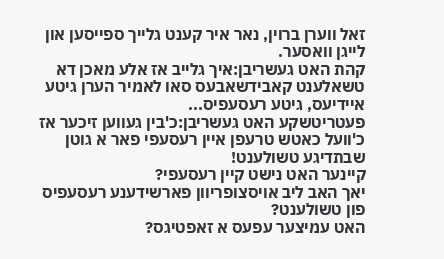זאל ווערן ברוין, נאר איר קענט גלייך ספייסען און לייגן וואסער.
קהת האט געשריבן:איך גלייב אז אלע מאכן דא טשאלענט קאבידשאבעס סאו לאמיר הערן גיטע איידיעס, גיטע רעסעפיס...
פעטריטשקע האט געשריבן:כ'בין געווען זיכער אז כ'וועל כאטש טרעפן איין רעסעפי פאר א גוטן שבתדיגע טשולענט!
קיינער האט נישט קיין רעסעפי?
יאך האב ליב אויסצופריוון פארשידענע רעסעפיס פון טשולענט?
האט עמיצער עפעס א זאפטיגס?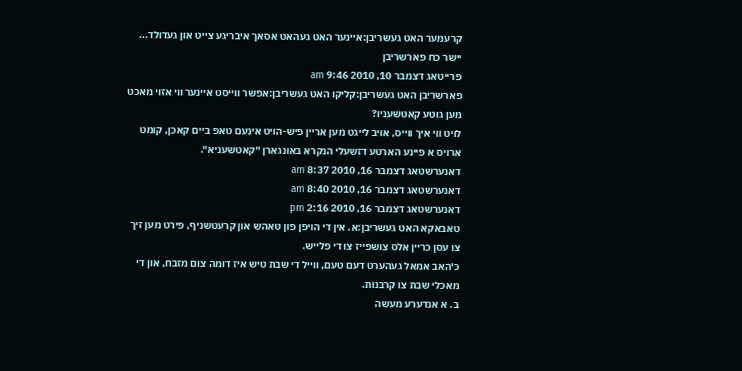קרעמער האט געשריבן:איינער האט געהאט אסאך איבריגע צייט און געדולד...
יישר כח פארשריבן
פרייטאג דצמבר 10, 2010 9:46 am
פארשריבן האט געשריבן:קליקו האט געשריבן:אפשר ווייסט איינער ווי אזוי מאכט מען גוטע קאטשעניו?
לויט ווי איך ווייס, אויב לייגט מען אריין פיש-הויט אינעם טאפ ביים קאכן, קומט ארויס א פיינע הארטע דזשעלי הנקרא באונגארן "קאטשעניא".
דאנערשטאג דצמבר 16, 2010 8:37 am
דאנערשטאג דצמבר 16, 2010 8:40 am
דאנערשטאג דצמבר 16, 2010 2:16 pm
טאבאקא האט געשריבן:א. אין די הויפן פון טאהש און קרעטשניף, פירט מען זיך צו עסן כריין אלס צושפייז צו די פלייש.
כ'האב אמאל געהערט דעם טעם, ווייל די שבת טיש איז דומה צום מזבח, און די מאכלי שבת צו קרבנות.
ב. א אנדערע מעשה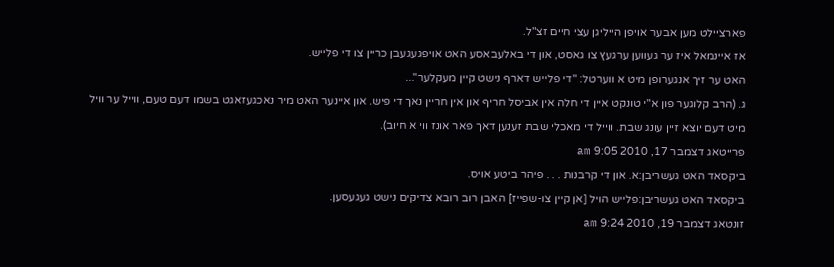פארציילט מען אבער אויפן הייליגן עצי חיים זצ"ל.
אז איינמאל איז ער געווען ערגעץ צו גאסט, און די באלעבאסע האט אויפגעגעבן כריין צו די פלייש.
האט ער זיך אנגערופן מיט א ווערטל: "די פלייש דארף נישט קיין מעקלער"...
ג. (הרב קלוגער פון א"י טונקט איין די חלה אין אביסל חריף און אין חריין נאך די פיש. און איינער האט מיר נאכגעזאגט בשמו דעם טעם, ווייל ער וויל מיט דעם יוצא זיין עונג שבת. ווייל די מאכלי שבת זענען דאך פאר אונז ווי א חיוב).
פרייטאג דצמבר 17, 2010 9:05 am
ביקסאד האט געשריבן:א. און די קרבנות . . . פיהר ביטע אויס.
ביקסאד האט געשריבן:פלייש הויל [אן קיין צו-שפייז] האבן רוב רובא צדיקים נישט געגעסען.
זונטאג דצמבר 19, 2010 9:24 am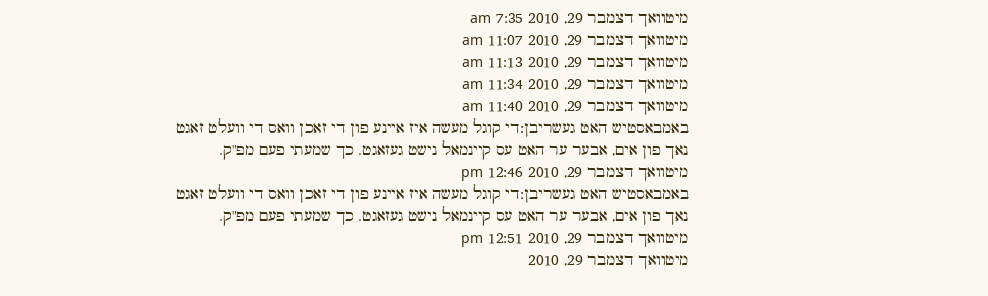מיטוואך דצמבר 29, 2010 7:35 am
מיטוואך דצמבר 29, 2010 11:07 am
מיטוואך דצמבר 29, 2010 11:13 am
מיטוואך דצמבר 29, 2010 11:34 am
מיטוואך דצמבר 29, 2010 11:40 am
באמבאסטיש האט געשריבן:די קוגל מעשה איז איינע פון די זאכן וואס די וועלט זאגט נאך פון אים, אבער ער האט עס קיינמאל נישט געזאגט. כך שמעתי פעם מפ"ק.
מיטוואך דצמבר 29, 2010 12:46 pm
באמבאסטיש האט געשריבן:די קוגל מעשה איז איינע פון די זאכן וואס די וועלט זאגט נאך פון אים, אבער ער האט עס קיינמאל נישט געזאגט. כך שמעתי פעם מפ"ק.
מיטוואך דצמבר 29, 2010 12:51 pm
מיטוואך דצמבר 29, 2010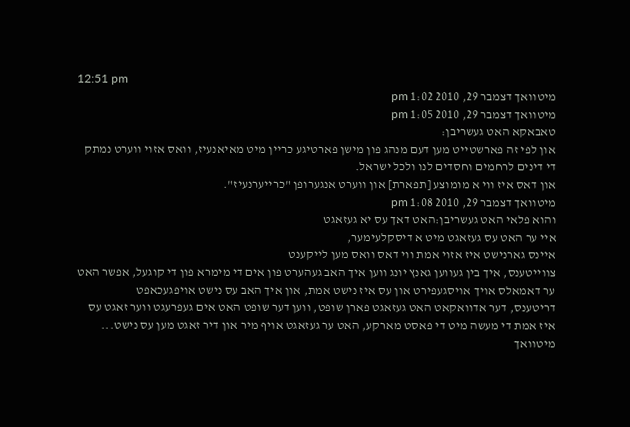12:51 pm
מיטוואך דצמבר 29, 2010 1:02 pm
מיטוואך דצמבר 29, 2010 1:05 pm
טאבאקא האט געשריבן:
און לפי זה פארשטייט מען דעם מנהג פון מישן פארטיגע כריין מיט מאיאנעיז, וואס אזוי ווערט נמתק די דינים לרחמים וחסדים לנו ולכל ישראל.
און דאס איז ווי א מומוצע [תפארת] און ווערט אנגערופן "כרייערנעיז".
מיטוואך דצמבר 29, 2010 1:08 pm
והוא פלאי האט געשריבן:האט דאך עס יא געזאגט
איי ער האט עס געזאגט מיט א דיסקלעימער,
איינס גארנישט איז אזוי אמת ווי דאס וואס מען לייקענט
צווייטענס, איך בין געווען גאנץ יונג ווען איך האב געהערט פון אים די מימרא פון די קוגעל, אפשר האט ער דאמאלס אויך אויסגעפירט און עס איז נישט אמת, און איך האב עס נישט אויפגעכאפט
דריטענס, דער אדוואקאט האט געזאגט פארן שופט, ווען דער שופט האט אים געפרעגט ווער זאגט עס איז אמת די מעשה מיט די פאסט מארקע, האט ער געזאגט אויף מיר און דיר זאגט מען עס נישט...
מיטוואך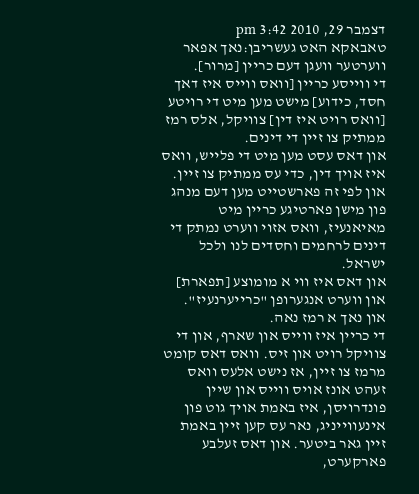דצמבר 29, 2010 3:42 pm
טאבאקא האט געשריבן:נאך אפאר ווערטער וועגן דעם כריין [מרור].
די ווייסע כריין [וואס ווייס איז דאך חסד, כידוע] מישט מען מיט די רויטע [וואס רויט איז דין] צוויקל, אלס רמז ממתיק צו זיין די דינים.
און דאס עסט מען מיט די פלייש, וואס איז אויך דין, כדי עס ממתיק צו זיין.
און לפי זה פארשטייט מען דעם מנהג פון מישן פארטיגע כריין מיט מאיאנעיז, וואס אזוי ווערט נמתק די דינים לרחמים וחסדים לנו ולכל ישראל.
און דאס איז ווי א מומוצע [תפארת] און ווערט אנגערופן "כרייערנעיז".
און נאך א רמז נאה.
די כריין איז ווייס און שארף, און די צוויקל רויט און זיס. וואס דאס קומט מרמז צו זיין, אז נישט אלעס וואס זעהט אונז אויס ווייס און שיין פונדרויסן, איז באמת אויך גוט פון אינעווייניג, נאר עס קען זיין באמת זיין גאר ביטער. און דאס זעלבע פארקערט,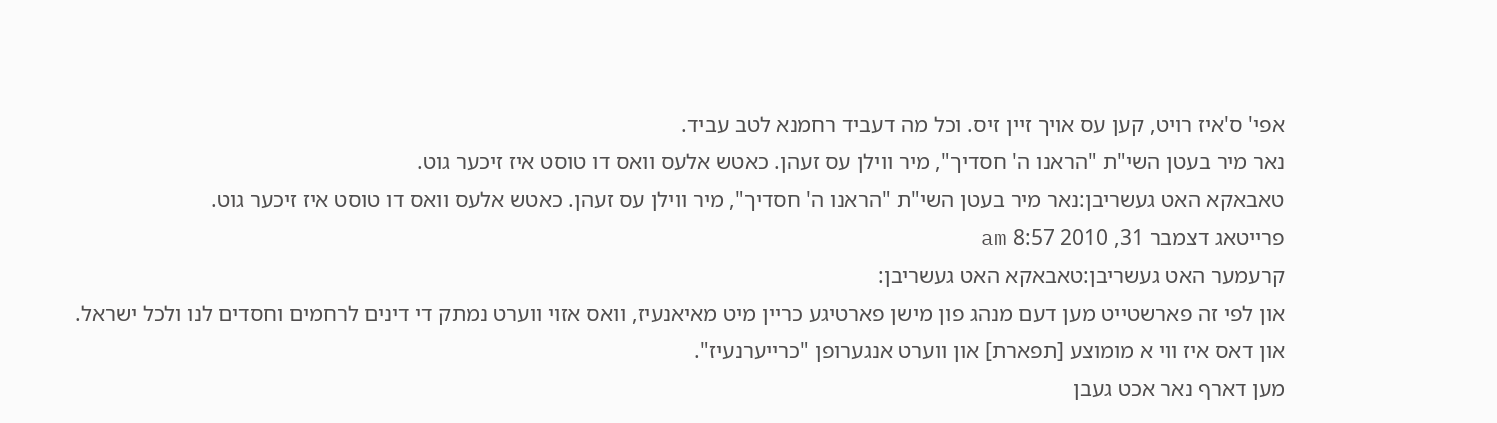אפי' ס'איז רויט, קען עס אויך זיין זיס. וכל מה דעביד רחמנא לטב עביד.
נאר מיר בעטן השי"ת "הראנו ה' חסדיך", מיר ווילן עס זעהן. כאטש אלעס וואס דו טוסט איז זיכער גוט.
טאבאקא האט געשריבן:נאר מיר בעטן השי"ת "הראנו ה' חסדיך", מיר ווילן עס זעהן. כאטש אלעס וואס דו טוסט איז זיכער גוט.
פרייטאג דצמבר 31, 2010 8:57 am
קרעמער האט געשריבן:טאבאקא האט געשריבן:
און לפי זה פארשטייט מען דעם מנהג פון מישן פארטיגע כריין מיט מאיאנעיז, וואס אזוי ווערט נמתק די דינים לרחמים וחסדים לנו ולכל ישראל.
און דאס איז ווי א מומוצע [תפארת] און ווערט אנגערופן "כרייערנעיז".
מען דארף נאר אכט געבן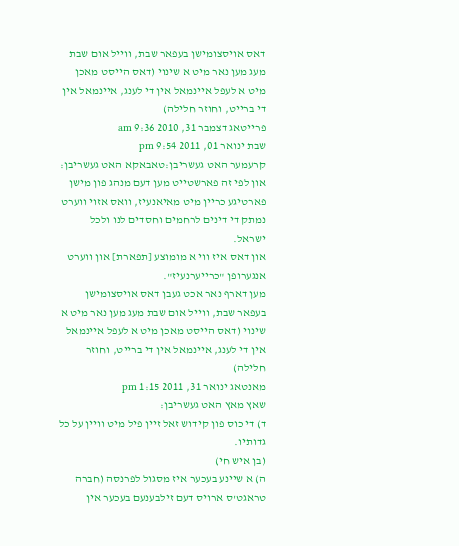דאס אויסצומישן בעפאר שבת, ווייל אום שבת מעג מען נאר מיט א שינוי (דאס הייסט מאכן מיט א לעפל איינמאל אין די לענג, איינמאל אין די ברייט, וחוזר חלילה)
פרייטאג דצמבר 31, 2010 9:36 am
שבת ינואר 01, 2011 9:54 pm
קרעמער האט געשריבן:טאבאקא האט געשריבן:
און לפי זה פארשטייט מען דעם מנהג פון מישן פארטיגע כריין מיט מאיאנעיז, וואס אזוי ווערט נמתק די דינים לרחמים וחסדים לנו ולכל ישראל.
און דאס איז ווי א מומוצע [תפארת] און ווערט אנגערופן "כרייערנעיז".
מען דארף נאר אכט געבן דאס אויסצומישן בעפאר שבת, ווייל אום שבת מעג מען נאר מיט א שינוי (דאס הייסט מאכן מיט א לעפל איינמאל אין די לענג, איינמאל אין די ברייט, וחוזר חלילה)
מאנטאג ינואר 31, 2011 1:15 pm
שאץ מאץ האט געשריבן:
ד) די כוס פון קידוש זאל זיין פיל מיט וויין על כל גדותיו.
(בן איש חי)
ה) א שיינע בעכער איז מסגול לפרנסה (חברה טראגט'ס ארויס דעם זילבענעם בעכער אין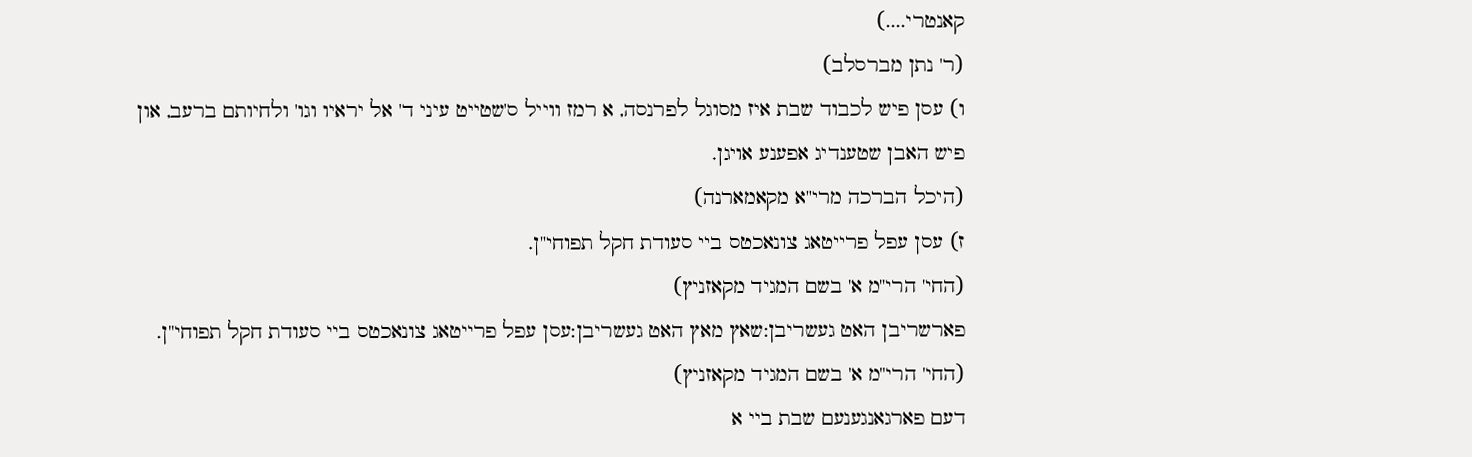קאנטרי....)
(ר' נתן מברסלב)
ו) עסן פיש לכבוד שבת איז מסוגל לפרנסה, א רמז ווייל ס'שטייט עיני ד' אל יראיו וגו' ולחיותם ברעב, און פיש האבן שטענדיג אפענע אויגן.
(היכל הברכה מרי"א מקאמארנה)
ז) עסן עפל פרייטאג צונאכטס ביי סעודת חקל תפוחי"ן.
(החי' הרי"מ א' בשם המגיד מקאזניץ)
פארשריבן האט געשריבן:שאץ מאץ האט געשריבן:עסן עפל פרייטאג צונאכטס ביי סעודת חקל תפוחי"ן.
(החי' הרי"מ א' בשם המגיד מקאזניץ)
דעם פארגאנגענעם שבת ביי א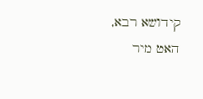קידושא רבא, האט מיר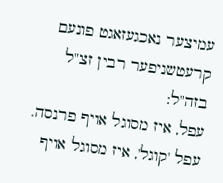עמיצער נאכגעזאגט פונעם קרעטשניפער רבין זצ"ל בזה"ל:
עפל, איז מסוגל אויף פרנסה. עפל 'קוגל', איז מסוגל אויף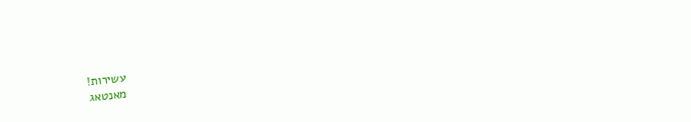עשירות!
מאנטאג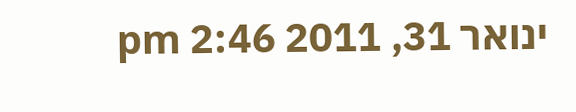ינואר 31, 2011 2:46 pm